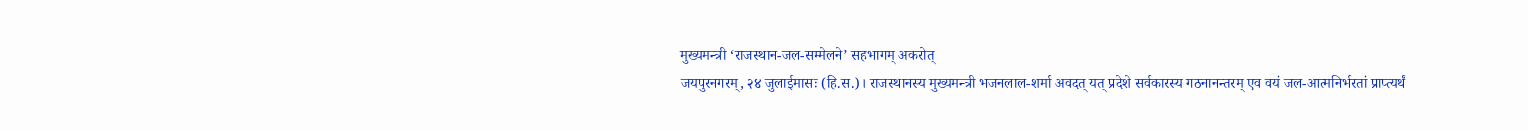मुख्यमन्त्री ‘राजस्थान-जल-सम्मेलने’ सहभागम् अकरोत्
जयपुरनगरम्, २४ जुलाईमासः (हि.स.)। राजस्थानस्य मुख्यमन्त्री भजनलाल-शर्मा अवदत् यत् प्रदेशे सर्वकारस्य गठनानन्तरम् एव वयं जल-आत्मनिर्भरतां प्राप्त्यर्थं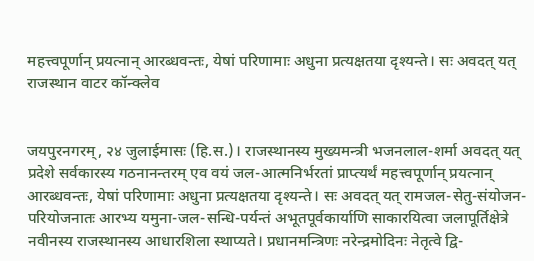महत्त्वपूर्णान् प्रयत्नान् आरब्धवन्तः, येषां परिणामाः अधुना प्रत्यक्षतया दृश्यन्ते। सः अवदत् यत्
राजस्थान वाटर कॉन्क्लेव


जयपुरनगरम्, २४ जुलाईमासः (हि.स.)। राजस्थानस्य मुख्यमन्त्री भजनलाल-शर्मा अवदत् यत् प्रदेशे सर्वकारस्य गठनानन्तरम् एव वयं जल-आत्मनिर्भरतां प्राप्त्यर्थं महत्त्वपूर्णान् प्रयत्नान् आरब्धवन्तः, येषां परिणामाः अधुना प्रत्यक्षतया दृश्यन्ते। सः अवदत् यत् रामजल-सेतु-संयोजन-परियोजनातः आरभ्य यमुना-जल-सन्धि-पर्यन्तं अभूतपूर्वकार्याणि साकारयित्वा जलापूर्तिक्षेत्रे नवीनस्य राजस्थानस्य आधारशिला स्थाप्यते। प्रधानमन्त्रिणः नरेन्द्रमोदिनः नेतृत्वे द्वि-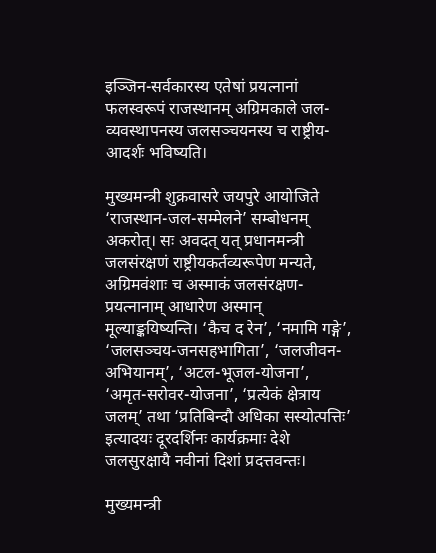इञ्जिन-सर्वकारस्य एतेषां प्रयत्नानां फलस्वरूपं राजस्थानम् अग्रिमकाले जल-व्यवस्थापनस्य जलसञ्चयनस्य च राष्ट्रीय-आदर्शः भविष्यति।

मुख्यमन्त्री शुक्रवासरे जयपुरे आयोजिते ‘राजस्थान-जल-सम्मेलने’ सम्बोधनम् अकरोत्। सः अवदत् यत् प्रधानमन्त्री जलसंरक्षणं राष्ट्रीयकर्तव्यरूपेण मन्यते, अग्रिमवंशाः च अस्माकं जलसंरक्षण-प्रयत्नानाम् आधारेण अस्मान् मूल्याङ्कयिष्यन्ति। ‘कैच द रेन’, ‘नमामि गङ्गे’, ‘जलसञ्चय-जनसहभागिता’, ‘जलजीवन-अभियानम्’, ‘अटल-भूजल-योजना’, ‘अमृत-सरोवर-योजना’, ‘प्रत्येकं क्षेत्राय जलम्’ तथा ‘प्रतिबिन्दौ अधिका सस्योत्पत्तिः’ इत्यादयः दूरदर्शिनः कार्यक्रमाः देशे जलसुरक्षायै नवीनां दिशां प्रदत्तवन्तः।

मुख्यमन्त्री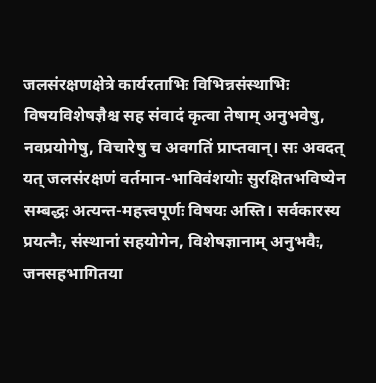जलसंरक्षणक्षेत्रे कार्यरताभिः विभिन्नसंस्थाभिः विषयविशेषज्ञैश्च सह संवादं कृत्वा तेषाम् अनुभवेषु, नवप्रयोगेषु, विचारेषु च अवगतिं प्राप्तवान्। सः अवदत् यत् जलसंरक्षणं वर्तमान-भाविवंशयोः सुरक्षितभविष्येन सम्बद्धः अत्यन्त-महत्त्वपूर्णः विषयः अस्ति। सर्वकारस्य प्रयत्नैः, संस्थानां सहयोगेन, विशेषज्ञानाम् अनुभवैः, जनसहभागितया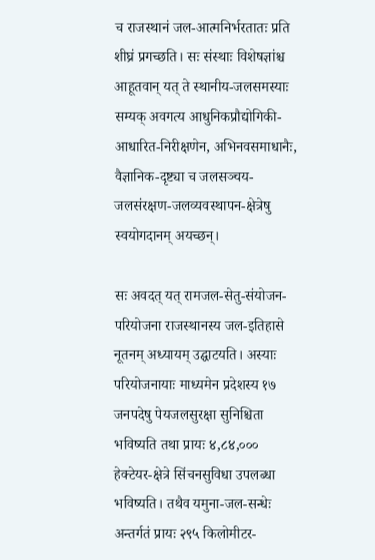च राजस्थानं जल-आत्मनिर्भरतातः प्रति शीघ्रं प्रगच्छति। सः संस्थाः विशेषज्ञांश्च आहूतवान् यत् ते स्थानीय-जलसमस्याः सम्यक् अवगत्य आधुनिकप्रौद्योगिकी-आधारित-निरीक्षणेन, अभिनवसमाधानैः, वैज्ञानिक-दृष्ट्या च जलसञ्चय-जलसंरक्षण-जलव्यवस्थापन-क्षेत्रेषु स्वयोगदानम् अयच्छन्।

सः अवदत् यत् रामजल-सेतु-संयोजन-परियोजना राजस्थानस्य जल-इतिहासे नूतनम् अध्यायम् उद्घाटयति। अस्याः परियोजनायाः माध्यमेन प्रदेशस्य १७ जनपदेषु पेयजलसुरक्षा सुनिश्चिता भविष्यति तथा प्रायः ४,८४,००० हेक्टेयर-क्षेत्रे सिंचनसुविधा उपलब्धा भविष्यति। तथैव यमुना-जल-सन्धेः अन्तर्गतं प्रायः २९५ किलोमीटर-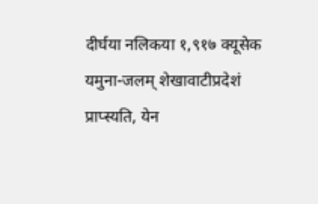दीर्घया नलिकया १,९१७ क्यूसेक यमुना-जलम् शेखावाटीप्रदेशं प्राप्स्यति, येन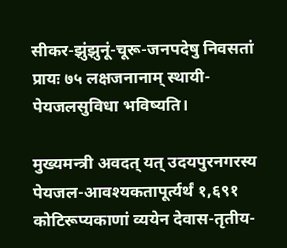सीकर-झुंझुनूं-चूरू-जनपदेषु निवसतां प्रायः ७५ लक्षजनानाम् स्थायी-पेयजलसुविधा भविष्यति।

मुख्यमन्त्री अवदत् यत् उदयपुरनगरस्य पेयजल-आवश्यकतापूर्त्यर्थं १,६९१ कोटिरूप्यकाणां व्ययेन देवास-तृतीय-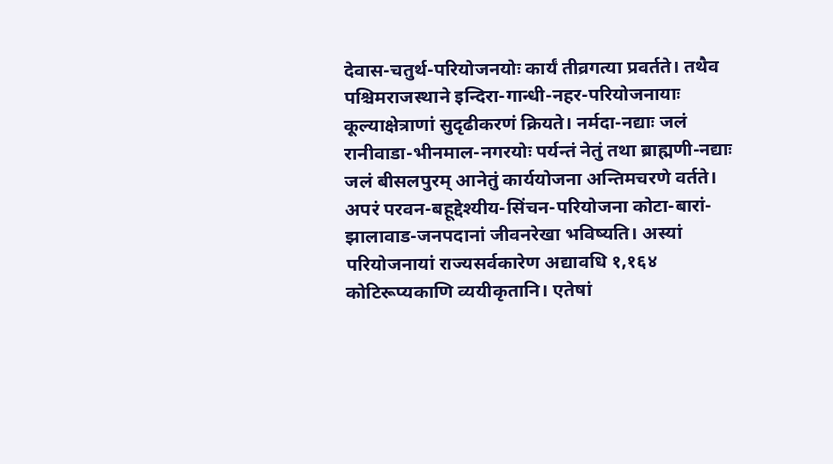देवास-चतुर्थ-परियोजनयोः कार्यं तीव्रगत्या प्रवर्तते। तथैव पश्चिमराजस्थाने इन्दिरा-गान्धी-नहर-परियोजनायाः कूल्याक्षेत्राणां सुदृढीकरणं क्रियते। नर्मदा-नद्याः जलं रानीवाडा-भीनमाल-नगरयोः पर्यन्तं नेतुं तथा ब्राह्मणी-नद्याः जलं बीसलपुरम् आनेतुं कार्ययोजना अन्तिमचरणे वर्तते। अपरं परवन-बहूद्देश्यीय-सिंचन-परियोजना कोटा-बारां-झालावाड-जनपदानां जीवनरेखा भविष्यति। अस्यां परियोजनायां राज्यसर्वकारेण अद्यावधि १,१६४ कोटिरूप्यकाणि व्ययीकृतानि। एतेषां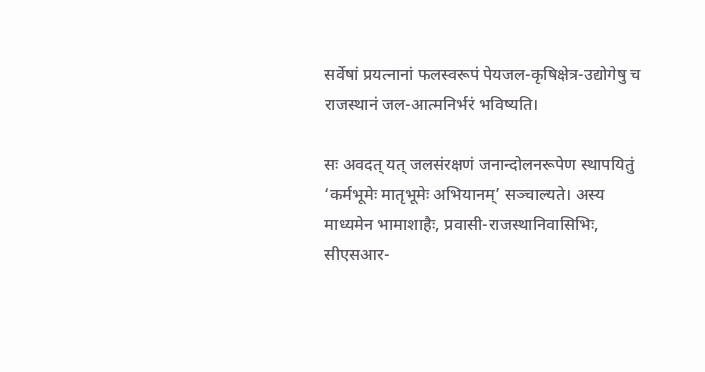सर्वेषां प्रयत्नानां फलस्वरूपं पेयजल-कृषिक्षेत्र-उद्योगेषु च राजस्थानं जल-आत्मनिर्भरं भविष्यति।

सः अवदत् यत् जलसंरक्षणं जनान्दोलनरूपेण स्थापयितुं ‘कर्मभूमेः मातृभूमेः अभियानम्’ सञ्चाल्यते। अस्य माध्यमेन भामाशाहैः, प्रवासी-राजस्थानिवासिभिः, सीएसआर-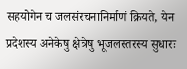सहयोगेन च जलसंरचनानिर्माणं क्रियते, येन प्रदेशस्य अनेकेषु क्षेत्रेषु भूजलस्तरस्य सुधारः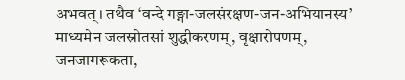अभवत्। तथैव ‘वन्दे गङ्गा-जलसंरक्षण-जन-अभियानस्य’ माध्यमेन जलस्रोतसां शुद्धीकरणम्, वृक्षारोपणम्, जनजागरूकता,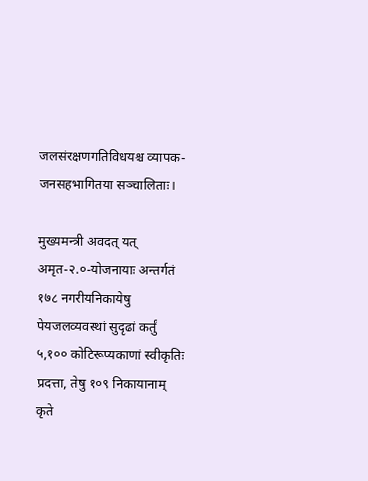जलसंरक्षणगतिविधयश्च व्यापक-जनसहभागितया सञ्चालिताः।

मुख्यमन्त्री अवदत् यत् अमृत-२.०-योजनायाः अन्तर्गतं १७८ नगरीयनिकायेषु पेयजलव्यवस्थां सुदृढां कर्तुं ५,१०० कोटिरूप्यकाणां स्वीकृतिः प्रदत्ता, तेषु १०९ निकायानाम् कृते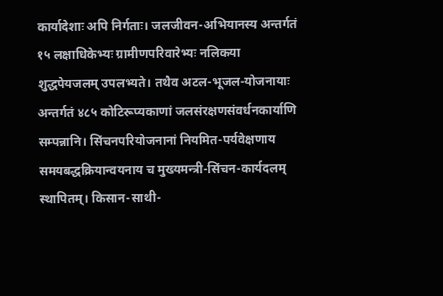कार्यादेशाः अपि निर्गताः। जलजीवन-अभियानस्य अन्तर्गतं १५ लक्षाधिकेभ्यः ग्रामीणपरिवारेभ्यः नलिकया शुद्धपेयजलम् उपलभ्यते। तथैव अटल-भूजल-योजनायाः अन्तर्गतं ४८५ कोटिरूप्यकाणां जलसंरक्षणसंवर्धनकार्याणि सम्पन्नानि। सिंचनपरियोजनानां नियमित-पर्यवेक्षणाय समयबद्धक्रियान्वयनाय च मुख्यमन्त्री-सिंचन-कार्यदलम् स्थापितम्। किसान-साथी-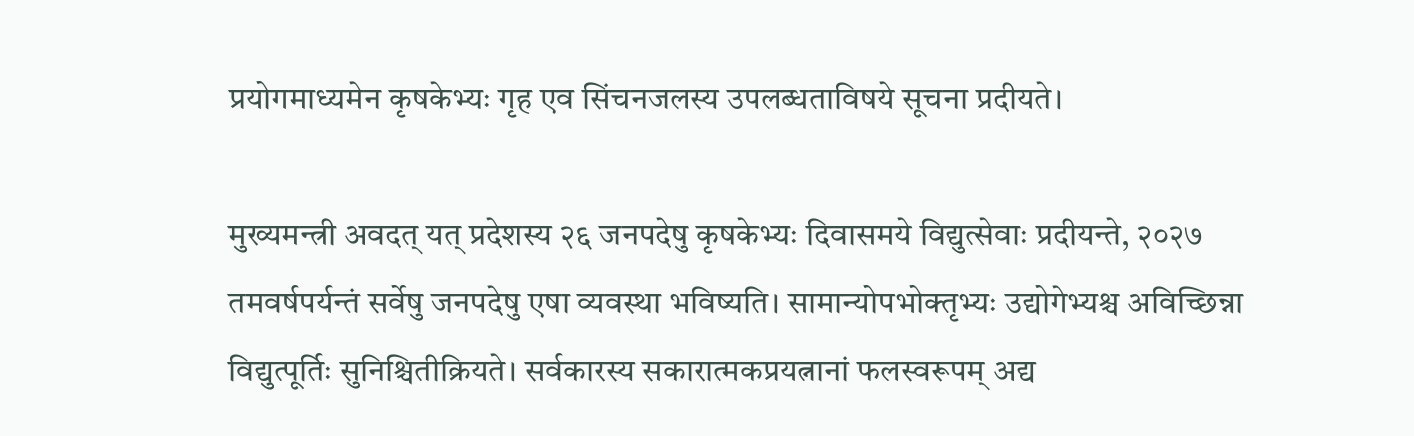प्रयोगमाध्यमेन कृषकेभ्यः गृह एव सिंचनजलस्य उपलब्धताविषये सूचना प्रदीयते।

मुख्यमन्त्री अवदत् यत् प्रदेशस्य २६ जनपदेषु कृषकेभ्यः दिवासमये विद्युत्सेवाः प्रदीयन्ते, २०२७ तमवर्षपर्यन्तं सर्वेषु जनपदेषु एषा व्यवस्था भविष्यति। सामान्योपभोक्तृभ्यः उद्योगेभ्यश्च अविच्छिन्ना विद्युत्पूर्तिः सुनिश्चितीक्रियते। सर्वकारस्य सकारात्मकप्रयत्नानां फलस्वरूपम् अद्य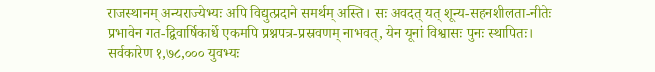राजस्थानम् अन्यराज्येभ्यः अपि विद्युत्प्रदाने समर्थम् अस्ति। सः अवदत् यत् शून्य-सहनशीलता-नीतेः प्रभावेन गत-द्विवार्षिकार्धे एकमपि प्रश्नपत्र-प्रस्रवणम् नाभवत्, येन यूनां विश्वासः पुनः स्थापितः। सर्वकारेण १,७८,००० युवभ्यः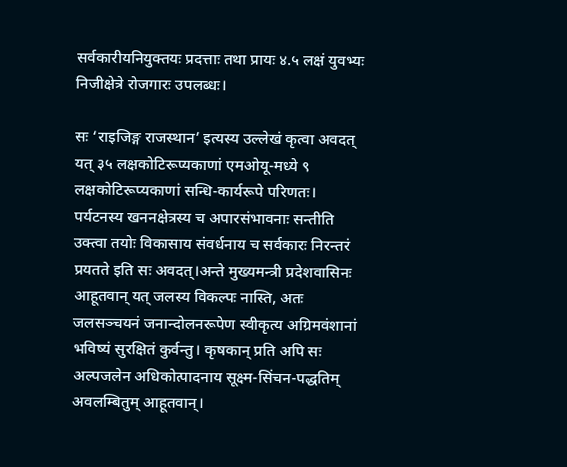सर्वकारीयनियुक्तयः प्रदत्ताः तथा प्रायः ४.५ लक्षं युवभ्यः निजीक्षेत्रे रोजगारः उपलब्धः।

सः ‘राइजिङ्ग राजस्थान’ इत्यस्य उल्लेखं कृत्वा अवदत् यत् ३५ लक्षकोटिरूप्यकाणां एमओयू-मध्ये ९ लक्षकोटिरूप्यकाणां सन्धि-कार्यरूपे परिणतः। पर्यटनस्य खननक्षेत्रस्य च अपारसंभावनाः सन्तीति उक्त्वा तयोः विकासाय संवर्धनाय च सर्वकारः निरन्तरं प्रयतते इति सः अवदत्।अन्ते मुख्यमन्त्री प्रदेशवासिनः आहूतवान् यत् जलस्य विकल्पः नास्ति, अतः जलसञ्चयनं जनान्दोलनरूपेण स्वीकृत्य अग्रिमवंशानां भविष्यं सुरक्षितं कुर्वन्तु। कृषकान् प्रति अपि सः अल्पजलेन अधिकोत्पादनाय सूक्ष्म-सिंचन-पद्धतिम् अवलम्बितुम् आहूतवान्।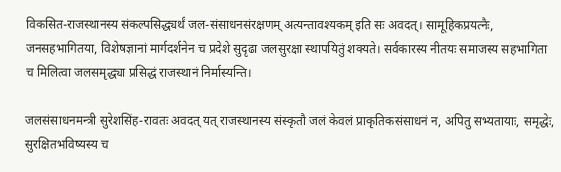विकसित-राजस्थानस्य संकल्पसिद्ध्यर्थं जल-संसाधनसंरक्षणम् अत्यन्तावश्यकम् इति सः अवदत्। सामूहिकप्रयत्नैः, जनसहभागितया, विशेषज्ञानां मार्गदर्शनेन च प्रदेशे सुदृढा जलसुरक्षा स्थापयितुं शक्यते। सर्वकारस्य नीतयः समाजस्य सहभागिता च मिलित्वा जलसमृद्ध्या प्रसिद्धं राजस्थानं निर्मास्यन्ति।

जलसंसाधनमन्त्री सुरेशसिंह-रावतः अवदत् यत् राजस्थानस्य संस्कृतौ जलं केवलं प्राकृतिकसंसाधनं न, अपितु सभ्यतायाः, समृद्धेः, सुरक्षितभविष्यस्य च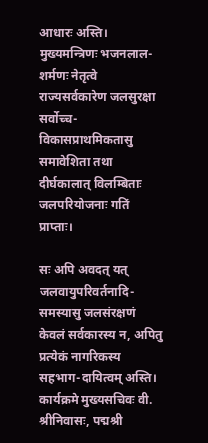आधारः अस्ति। मुख्यमन्त्रिणः भजनलाल-शर्मणः नेतृत्वे राज्यसर्वकारेण जलसुरक्षा सर्वोच्च-विकासप्राथमिकतासु समावेशिता तथा दीर्घकालात् विलम्बिताः जलपरियोजनाः गतिं प्राप्ताः।

सः अपि अवदत् यत् जलवायुपरिवर्तनादि-समस्यासु जलसंरक्षणं केवलं सर्वकारस्य न, अपितु प्रत्येकं नागरिकस्य सहभाग-दायित्वम् अस्ति। कार्यक्रमे मुख्यसचिवः वी. श्रीनिवासः, पद्मश्री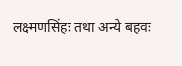लक्ष्मणसिंहः तथा अन्ये बहवः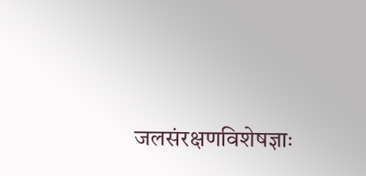जलसंरक्षणविशेषज्ञाः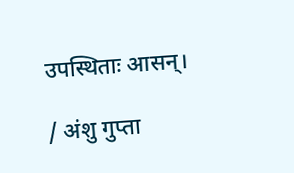उपस्थिताः आसन्।

/ अंशु गुप्ता